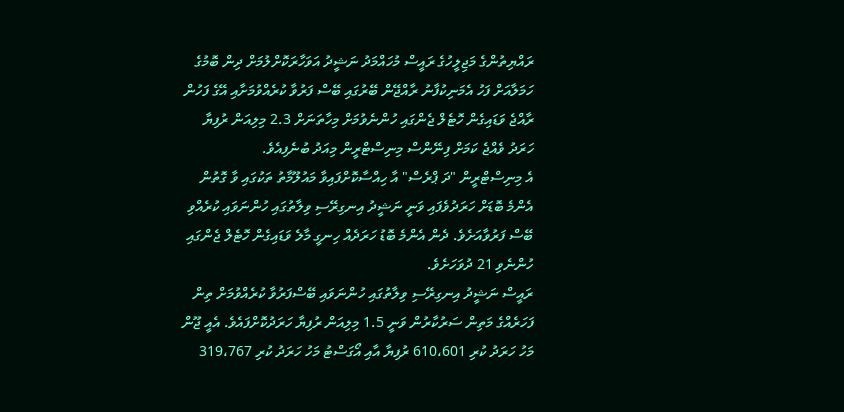ރައްޔިތުންގެ މަޖިލީހުގެ ރައީސް މުހައްމަދު ނަޝީދު އަވަހާރަކޮށްލުމަށް ދިން ބޮމުގެ ހަމަލާއަށް ފަހު އެމަނިކުފާނު ރާއްޖޭން ބޭރުގައި ބޭސް ފަރުވާ ކުރެއްވުމަށާއި އޭގެ ފަހުން ރާއްޖެ ވަޑައިގެން ހޮޓެލް ޖެންގައި ހުންނެވުމަށް މިހާތަނަށް 2.3 މިލިއަން ރުފިޔާ ހަރަދު ވެއްޖެ ކަމަށް ފިނޭންސް މިނިސްޓްރީން މިއަދު ބުނެފިއެވެ.
އެ މިނިސްޓްރީން "ދަ ޕްރެސް" އާ ހިއްސާކޮށްފައިވާ މައުލޫމާތު ތަކުގައި ވާ ގޮތުން އެންމެ ބޮޑަށް ހަރަދުވެފައި ވަނީ ނަޝީދު އިނގިރޭސި ވިލާތުގައި ހުންނަވައި ކުރެއްވި ބޭސް ފަރުވާއަށެވެ. ދެން އެންމެ ބޮޑު ހަރަދެއް ހިނގީ މާލެ ވަޑައިގެން ހޮޓެލް ޖެންގައި ހުންނެވި 21 ދުވަހަށެވެ.
ރައީސް ނަޝީދު އިނގިރޭސި ވިލާތުގައި ހުންނަވައި ބޭސްފަރުވާ ކުރެއްވުމަށް ތިން ފަހަރެއްގެ މަތިން ސަރުކާރުން ވަނީ 1.5 މިލިއަން ރުފިޔާ ހަރަދުކޮށްފައެވެ. އެއީ ޖޫން މަހު ހަރަދު ކުރި 610،601 ރުފިޔާ އާއި އޯގަސްޓު މަހު ހަރަދު ކުރި 319،767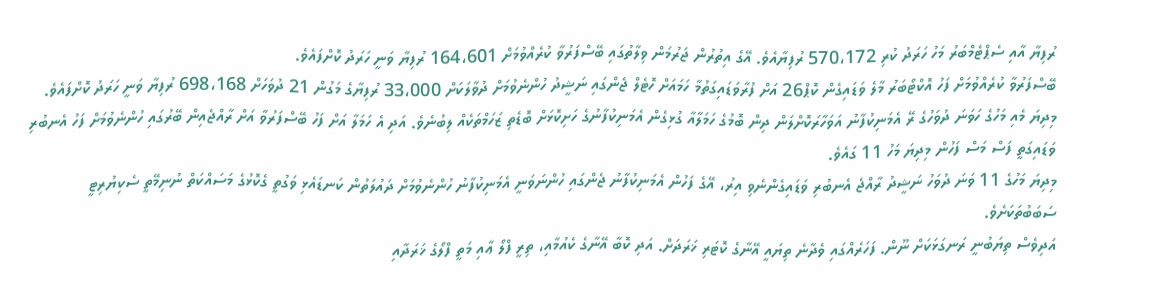ރުފިޔާ އާއި ސެޕްޓެމްބަރު މަހު ހަރަދު ކުރި 570،172 ރުފިޔާއެވެ. އޭގެ އިތުރުން ޖަރުމަން ވިލާތުގައި ބޭސްފަރުވާ ކުރެއްވުމަށް 164،601 ރުފިޔާ ވަނީ ހަރަދު ކޮށްފައެވެ.
ބޭސްފަރުވާ ކުރެއްވުމަށް ފަހު އޮކްޓޯބަރު މާލެ ވަޑައިގެން ކޮޕް26 އަށް ފުރާވަޑައިގަތުމާ ހަމައަށް ހޮޓެލް ޖެންގައި ނަޝީދު ހުންނެވުމަށް ދުވާލަކަށް 33،000 ރުފިޔާގެ މަގުން 21 ދުވަހަށް 698،168 ރުފިޔާ ވަނީ ހަރަދު ކޮށްފައެވެ.
މިދިޔަ މެއި މަހުގެ ހަވަނަ ދުވަހުގެ ރޭ އެމަނިކުފާނު އަވަހާރަކޮށްލަން ދިން ބޮމުގެ ހަމަލާއާ ގުޅިގެން އެމަނިކުފާނުގެ ހަށިކޮޅަށް ބޮޑެތި ޒަހަމްތަކެއް ލިބުނެވެ. އަދި އެ ހަމަލާ އަށް ފަހު ބޭސްފަރުވާ އަށް ރާއްޖެއިން ބޭރުގައި ހުންނެވުމަށް ފަހު އެނބުރި ވަޑައިގަތީ ފަސް މަސް ފަހުން މިދިޔަ މަހު 11 ގައެވެ.
މިދިޔަ މަހުގެ 11 ވަނަ ދުވަހު ނަޝީދު ރާއްޖެ އެނބުރި ވަޑައިގެންނެވި އިރު، އޭގެ ފަހުން އެމަނިކުފާނު ޖެންގައި ހުންނަވަނީ އެމަނިކުފާނު ހުންނެވުމަށް ދައުލަތުން ކަނޑައެޅި ވަގުތީ ގެކޮޅުގެ މަސައްކަތް ނުނިމޭތީ ސެކިޔުރިޓީ ސަބަބުތަކަށެވެ.
އަދިވެސް ތިޔަބުނީ ރަނގަޅަކަށް ނޫން. ފަހަރެއްގައި ވެދާނެ ތިޔައީ އޭނާގެ ކޮޓަރި ޚަރަދަށް. އަދި ކޮބާ އޭނާގެ ކެއުމާއި، ތިރީ ފްލޯ ޢާއި މަތީ ފްލޯގެ ޚަރަދާއި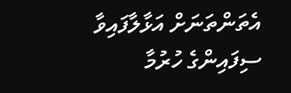އެތަންތަނަށް އަޅާލާފައިވާ ސިފައިންގެ ހުރުމާ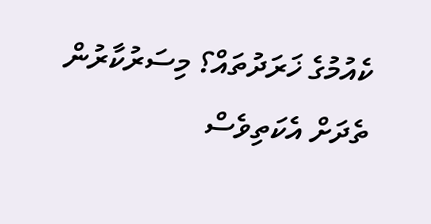ކެއުމުގެ ޚަރަދުތައް؟ މިސަރުކާރުން ތެދަށް އެކަތިވެސް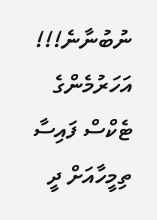ނުބުނާނެ!!! އަހަރުމެންގެ ޓެކްސް ފައިސާ ތިމީހާއަށް ދީ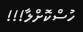ހުސްކޮށްލާ!!!